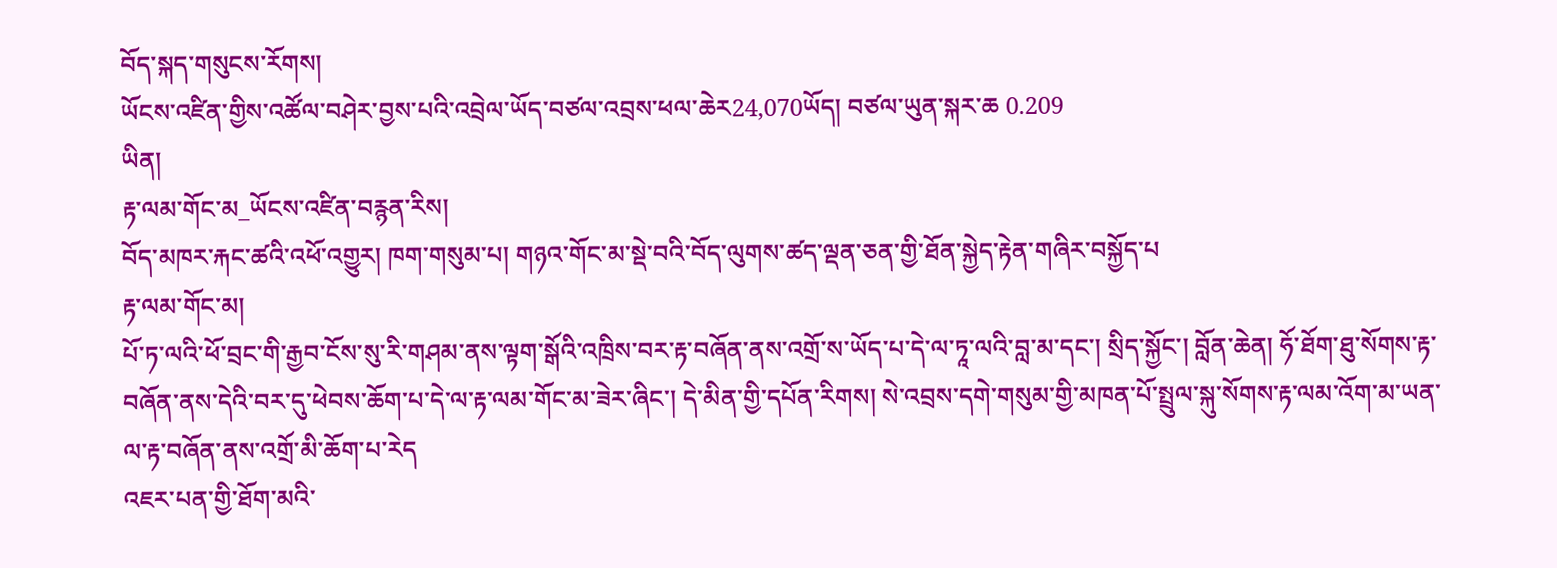བོད་སྐད་གསུངས་རོགས།
ཡོངས་འཛིན་གྱིས་འཚོལ་བཤེར་བྱས་པའི་འབྲེལ་ཡོད་བཙལ་འབྲས་ཕལ་ཆེར24,070ཡོད། བཙལ་ཡུན་སྐར་ཆ 0.209
ཡིན།
རྟ་ལམ་གོང་མ_ཡོངས་འཛིན་བརྙན་རིས།
བོད་མཁར་རྐང་ཚའི་འཕོ་འགྱུར། ཁག་གསུམ་པ། གཉའ་གོང་མ་སྡེ་བའི་བོད་ལུགས་ཚད་ལྡན་ཅན་གྱི་ཐོན་སྐྱེད་རྟེན་གཞིར་བསྐྱོད་པ
རྟ་ལམ་གོང་མ།
པོ་ཏ་ལའི་ཕོ་བྲང་གི་རྒྱབ་ངོས་སུ་རི་གཤམ་ནས་ལྟག་སྒོའི་འཁྲིས་བར་རྟ་བཞོན་ནས་འགྲོ་ས་ཡོད་པ་དེ་ལ་ཏཱ་ལའི་བླ་མ་དང་། སྲིད་སྐྱོང་། བློན་ཆེན། ཧོ་ཐོག་ཐུ་སོགས་རྟ་བཞོན་ནས་དེའི་བར་དུ་ཕེབས་ཆོག་པ་དེ་ལ་རྟ་ལམ་གོང་མ་ཟེར་ཞིང་། དེ་མིན་གྱི་དཔོན་རིགས། སེ་འབྲས་དགེ་གསུམ་གྱི་མཁན་པོ་སྤྲུལ་སྐུ་སོགས་རྟ་ལམ་འོག་མ་ཡན་ལ་རྟ་བཞོན་ནས་འགྲོ་མི་ཆོག་པ་རེད
འཇར་པན་གྱི་ཐོག་མའི་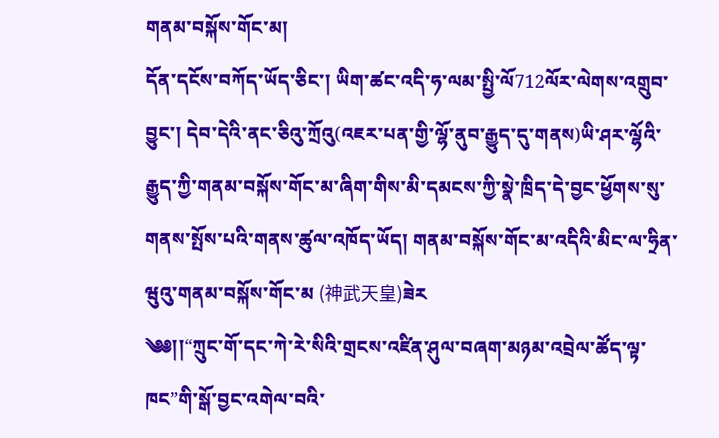གནམ་བསྐོས་གོང་མ།
དོན་དངོས་བཀོད་ཡོད་ཅིང་། ཡིག་ཚང་འདི་ཧ་ལམ་སྤྱི་ལོ712ལོར་ལེགས་འགྲུབ་བྱུང་། དེབ་དེའི་ནང་ཅིའུ་ཀྲོའུ(འཇར་པན་གྱི་ལྷོ་ནུབ་རྒྱུད་དུ་གནས)ཡི་ཤར་ལྷོའི་རྒྱུད་ཀྱི་གནམ་བསྐོས་གོང་མ་ཞིག་གིས་མི་དམངས་ཀྱི་སྣེ་ཁྲིད་དེ་བྱང་ཕྱོགས་སུ་གནས་སྤོས་པའི་གནས་ཚུལ་འཁོད་ཡོད། གནམ་བསྐོས་གོང་མ་འདིའི་མིང་ལ་ཧྲིན་ཝུའུ་གནམ་བསྐོས་གོང་མ (神武天皇)ཟེར
༄༅།།“ཀྲུང་གོ་དང་ཀེ་རེ་སིའི་གྲངས་འཛིན་ཤུལ་བཞག་མཉམ་འབྲེལ་ཚོད་ལྟ་ཁང”གི་སྒོ་བྱང་འགེལ་བའི་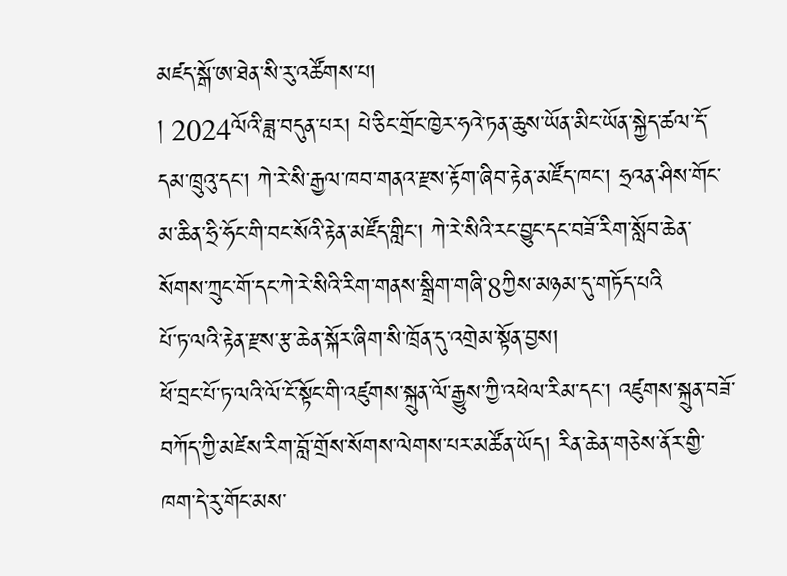མཛད་སྒོ་ཨ་ཐེན་སི་རུ་འཚོགས་པ།
། 2024ལོའི་ཟླ་བདུན་པར། པེ་ཅིང་གྲོང་ཁྱེར་ཧའེ་ཏན་ཆུས་ཡོན་མིང་ཡོན་སྐྱེད་ཚལ་དོ་དམ་ཁྲུའུ་དང་། ཀེ་རེ་སི་རྒྱལ་ཁབ་གནའ་རྫས་རྟོག་ཞིབ་རྟེན་མཛོད་ཁང་། ཧྲའན་ཤིས་གོང་མ་ཆིན་ཧྲི་ཧོང་གི་བང་སོའི་རྟེན་མཛོད་གླིང་། ཀེ་རེ་སིའི་རང་བྱུང་དང་བཟོ་རིག་སློབ་ཆེན་སོགས་ཀྲུང་གོ་དང་ཀེ་རེ་སིའི་རིག་གནས་སྒྲིག་གཞི་8ཀྱིས་མཉམ་དུ་གཏོད་པའི
པོ་ཏ་ལའི་རྟེན་རྫས་རྩ་ཆེན་སྐོར་ཞིག་སི་ཁྲོན་དུ་འགྲེམ་སྟོན་བྱས།
ཕོ་བྲང་པོ་ཏ་ལའི་ལོ་ངོ་སྟོང་གི་འཛུགས་སྐྲུན་ལོ་རྒྱུས་ཀྱི་འཕེལ་རིམ་དང་། འཛུགས་སྐྲུན་བཟོ་བཀོད་ཀྱི་མཛེས་རིག་བློ་གྲོས་སོགས་ལེགས་པར་མཚོན་ཡོད། རིན་ཆེན་གཅེས་ནོར་གྱི་ཁག་དེ་རུ་གོང་མས་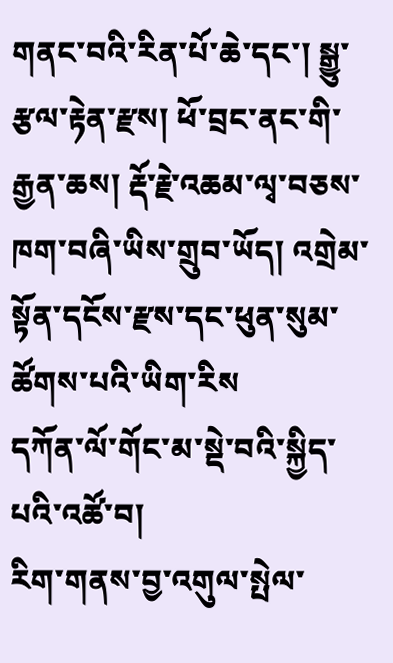གནང་བའི་རིན་པོ་ཆེ་དང་། སྒྱུ་རྩལ་རྟེན་རྫས། ཕོ་བྲང་ནང་གི་རྒྱན་ཆས། རྡོ་རྗེ་འཆམ་ལྭ་བཅས་ཁག་བཞི་ཡིས་གྲུབ་ཡོད། འགྲེམ་སྟོན་དངོས་རྫས་དང་ཕུན་སུམ་ཚོགས་པའི་ཡིག་རིས
དཀོན་ལོ་གོང་མ་སྡེ་བའི་སྐྱིད་པའི་འཚོ་བ།
རིག་གནས་བྱ་འགུལ་སྤེལ་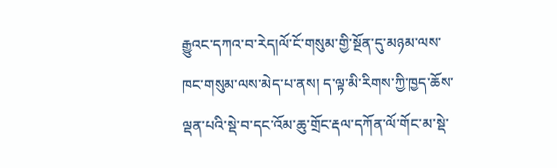རྒྱུའང་དཀའ་བ་རེད།ལོ་ངོ་གསུམ་གྱི་སྔོན་དུ་མཉམ་ལས་ཁང་གསུམ་ལས་མེད་པ་ནས། ད་ལྟ་མི་རིགས་ཀྱི་ཁྱད་ཆོས་ལྡན་པའི་སྡེ་བ་དང་འོམ་ཆུ་གྲོང་རྡལ་དཀོན་ལོ་གོང་མ་སྡེ་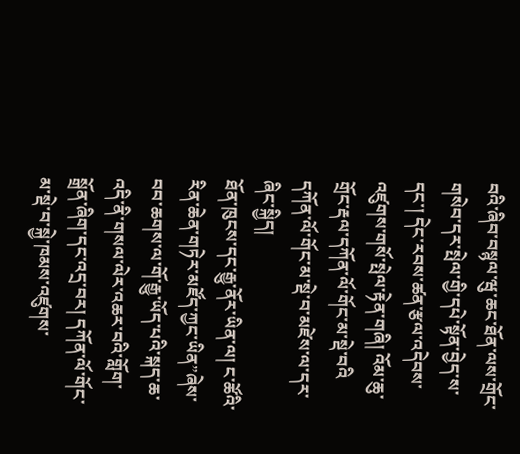བའི་ཞིབ་བསྙལ་ཝུ་ཆང་ཐོན་ལས་གྲོང་གསེབ་དར་སྤེལ་གྱི་དཔེ་སྟོན་བྱེད་ས་དང་། དེང་རབས་ཚན་རྩལ་འདེབས་འཛུགས་གསོ་སྤེལ་རྟེན་གཞི། འོམ་ཆུ་གྲོང་རྡལ་དཀོན་ལོ་གོང་མ་སྡེ་བའི
དཀོན་ལོ་གོང་མ་སྡེ་བ་མཛེས་ལ་དར་ཞིང་སྐྱིད།
ཐོན་ཁུངས་དང་རྒྱུ་ནོར་ཡིན་ལ། ང་ཚོའི་རིན་ཆེན་གཏེར་མཛོད་ཀྱང་ཡིན”ཞེས་བབ་ཆགས་ལ་གོ་རྒྱུ་ཡོད་པའི་སྐད་ཆ་འདི་ནི་གསལ་ལེར་འཆར་བའི་གློག་སྒྲོན་ཞིག་དང་འདྲ་བར། དཀོན་ལོ་གོང་མ་སྡེ་བ་སྐྱེ་ཁམས་འཛུགས་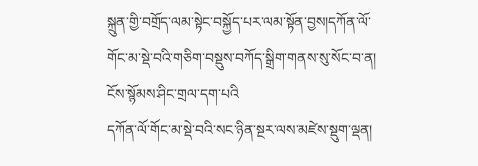སྐྲུན་གྱི་བགྲོད་ལམ་སྟེང་བསྐྱོད་པར་ལམ་སྟོན་བྱས།དཀོན་ལོ་གོང་མ་སྡེ་བའི་གཅིག་བསྡུས་བཀོད་སྒྲིག་གནས་སུ་སོང་བ་ན། ངོས་སྙོམས་ཤིང་གྲལ་དག་པའི
དཀོན་ལོ་གོང་མ་སྡེ་བའི་སང་ཉིན་སྔར་ལས་མཛེས་སྡུག་ལྡན།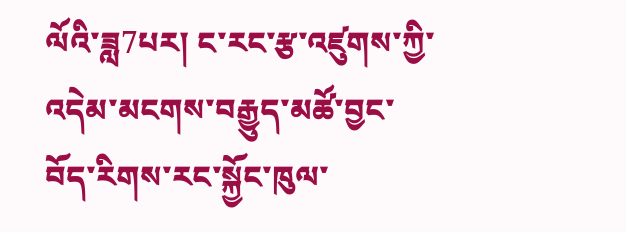ལོའི་ཟླ7པར། ང་རང་རྩ་འཛུགས་ཀྱི་འདེམ་མངགས་བརྒྱུད་མཚོ་བྱང་བོད་རིགས་རང་སྐྱོང་ཁུལ་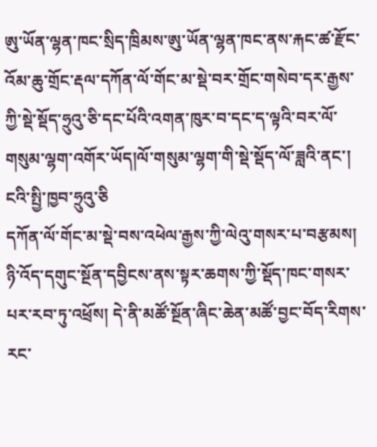ཨུ་ཡོན་ལྷན་ཁང་སྲིད་ཁྲིམས་ཨུ་ཡོན་ལྷན་ཁང་ནས་རྐང་ཚ་རྫོང་འོམ་ཆུ་གྲོང་རྡལ་དཀོན་ལོ་གོང་མ་སྡེ་བར་གྲོང་གསེབ་དར་རྒྱས་ཀྱི་སྡེ་སྡོད་ཧྲུའུ་ཅི་དང་པོའི་འགན་ཁུར་བ་དང་ད་ལྟའི་བར་ལོ་གསུམ་ལྷག་འགོར་ཡོད།ལོ་གསུམ་ལྷག་གི་སྡེ་སྡོད་ལོ་ཟླའི་ནང་། ངའི་སྤྱི་ཁྱབ་ཧྲུའུ་ཅི
དཀོན་ལོ་གོང་མ་སྡེ་བས་འཕེལ་རྒྱས་ཀྱི་ལེའུ་གསར་པ་བརྩམས།
ཉི་འོད་དགུང་སྔོན་དབྱིངས་ནས་སྟར་ཆགས་ཀྱི་སྡོད་ཁང་གསར་པར་རབ་ཏུ་འཕྲོས། དེ་ནི་མཚོ་སྔོན་ཞིང་ཆེན་མཚོ་བྱང་བོད་རིགས་རང་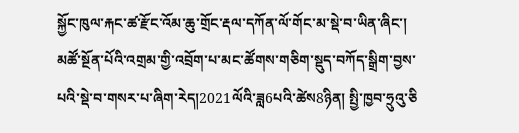སྐྱོང་ཁུལ་རྐང་ཚ་རྫོང་འོམ་ཆུ་གྲོང་རྡལ་དཀོན་ལོ་གོང་མ་སྡེ་བ་ཡིན་ཞིང་། མཚོ་སྔོན་པོའི་འགྲམ་གྱི་འབྲོག་པ་མང་ཚོགས་གཅིག་སྡུད་བཀོད་སྒྲིག་བྱས་པའི་སྡེ་བ་གསར་པ་ཞིག་རེད།2021ལོའི་ཟླ6པའི་ཚེས8ཉིན། སྤྱི་ཁྱབ་ཧྲུའུ་ཅི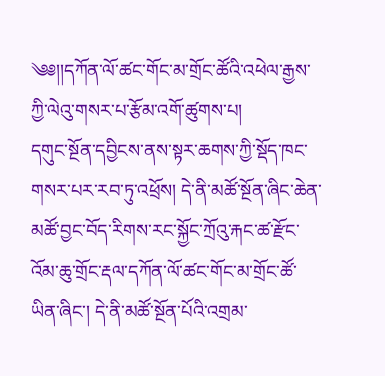༄༅།།དཀོན་ལོ་ཚང་གོང་མ་གྲོང་ཚོའི་འཕེལ་རྒྱས་ཀྱི་ལེའུ་གསར་པ་རྩོམ་འགོ་ཚུགས་པ།
དགུང་སྔོན་དབྱིངས་ནས་སྟར་ཆགས་ཀྱི་སྡོད་ཁང་གསར་པར་རབ་ཏུ་འཕྲོས། དེ་ནི་མཚོ་སྔོན་ཞིང་ཆེན་མཚོ་བྱང་བོད་རིགས་རང་སྐྱོང་ཀྲོའུ་རྐང་ཚ་རྫོང་འོམ་ཆུ་གྲོང་རྡལ་དཀོན་ལོ་ཚང་གོང་མ་གྲོང་ཚོ་ཡིན་ཞིང་། དེ་ནི་མཚོ་སྔོན་པོའི་འགྲམ་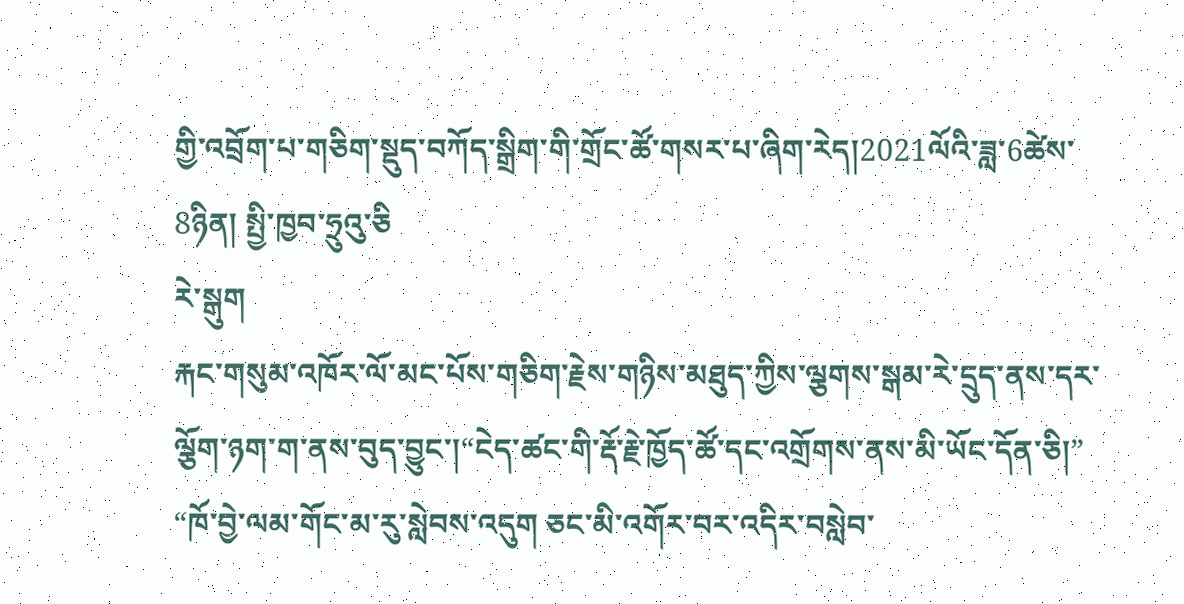གྱི་འབྲོག་པ་གཅིག་སྡུད་བཀོད་སྒྲིག་གི་གྲོང་ཚོ་གསར་པ་ཞིག་རེད།2021ལོའི་ཟླ་6ཚེས་8ཉིན། སྤྱི་ཁྱབ་ཧྲུའུ་ཅི
རེ་སྒུག
རྐང་གསུམ་འཁོར་ལོ་མང་པོས་གཅིག་རྗེས་གཉིས་མཐུད་ཀྱིས་ལྕགས་སྒམ་རེ་དྲུད་ནས་དར་ལྕོག་ཉག་ག་ནས་བུད་བྱུང་།“ངེད་ཚང་གི་རྡོ་རྗེ་ཁྱོད་ཚོ་དང་འགྲོགས་ནས་མི་ཡོང་དོན་ཅི།” “ཁོ་བྱེ་ལམ་གོང་མ་རུ་སླེབས་འདུག ཅང་མི་འགོར་བར་འདིར་བསླེབ་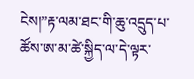ངེས།”རྟ་ལམ་ཐང་གི་ཆུ་འདྲུད་པ་ཚོས་ཨ་མ་ཚེ་སྐྱིད་ལ་དེ་ལྟར་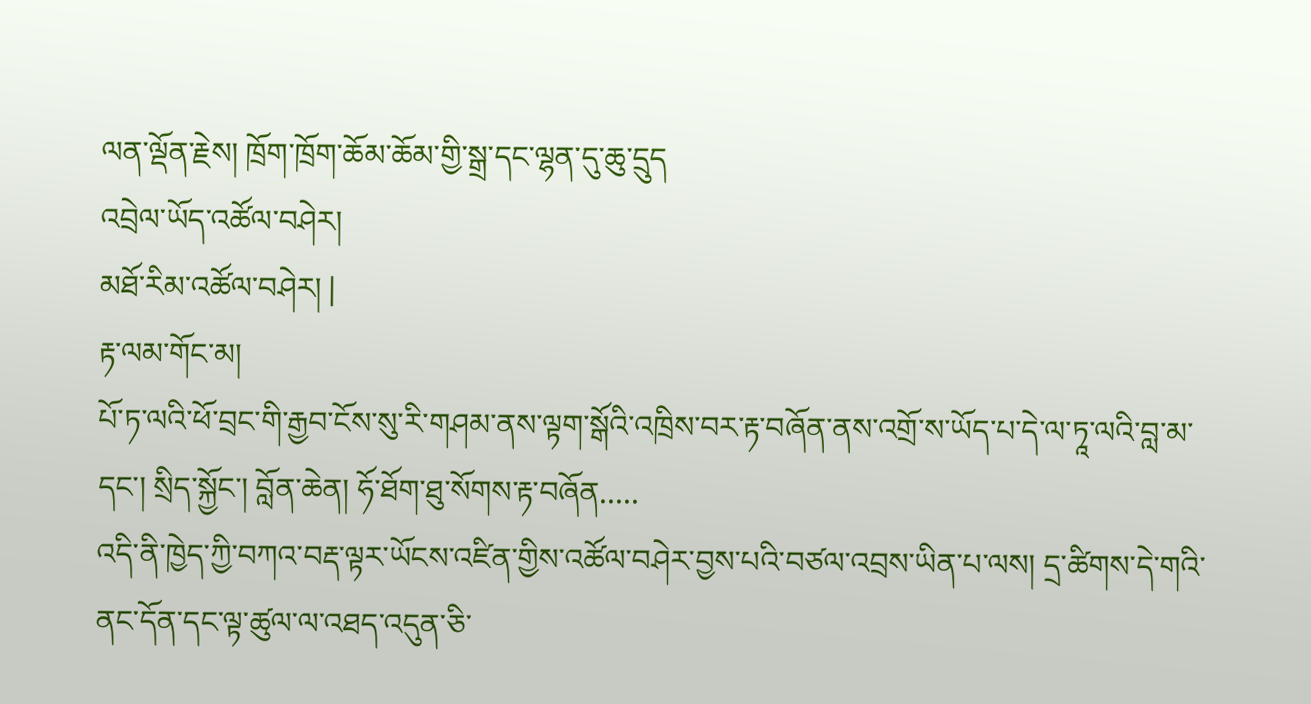ལན་ལྡོན་རྗེས། ཁྲོག་ཁྲོག་ཆོམ་ཆོམ་གྱི་སྒྲ་དང་ལྷན་དུ་ཆུ་དྲུད
འབྲེལ་ཡོད་འཚོལ་བཤེར།
མཐོ་རིམ་འཚོལ་བཤེར། |
རྟ་ལམ་གོང་མ།
པོ་ཏ་ལའི་ཕོ་བྲང་གི་རྒྱབ་ངོས་སུ་རི་གཤམ་ནས་ལྟག་སྒོའི་འཁྲིས་བར་རྟ་བཞོན་ནས་འགྲོ་ས་ཡོད་པ་དེ་ལ་ཏཱ་ལའི་བླ་མ་དང་། སྲིད་སྐྱོང་། བློན་ཆེན། ཧོ་ཐོག་ཐུ་སོགས་རྟ་བཞོན.....
འདི་ནི་ཁྱེད་ཀྱི་བཀའ་བརྡ་ལྟར་ཡོངས་འཛིན་གྱིས་འཚོལ་བཤེར་བྱས་པའི་བཙལ་འབྲས་ཡིན་པ་ལས། དྲ་ཚིགས་དེ་གའི་ནང་དོན་དང་ལྟ་ཚུལ་ལ་འཐད་འདུན་ཅི་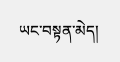ཡང་བསྟན་མེད།